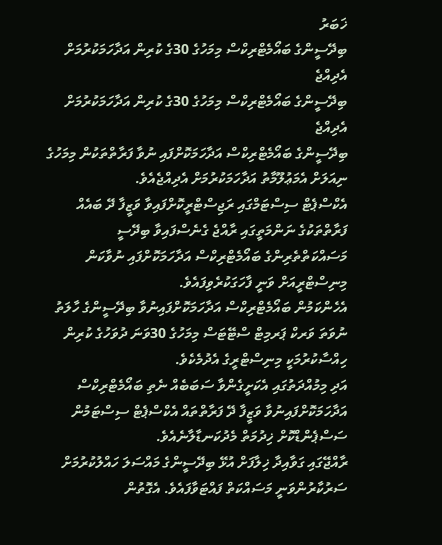ޚަބަރު
ބިދޭސީންގެ ބައޯމެޓްރިކްސް މިމަހުގެ 30ގެ ކުރިން އަދާހަމަކުރުމަށް އެދިއްޖެ
ބިދޭސީންގެ ބައޯމެޓްރިކްސް މިމަހުގެ 30ގެ ކުރިން އަދާހަމަކުރުމަށް އެދިއްޖެ
ބިދޭސީންގެ ބައޯމެޓްރިކްސް އަދާހަމަކޮށްފައި ނުވާ ފަރާތްތަކުން މިމަހުގެ ނިއަލަށް އެމަޢުލޫމާތު އަދާހަމަކުރުމަށް އެދިއްޖެއެވެ.
އެކްސްޕެޓް ސިސްޓަމްގައި ރަޖިސްޓްރީކޮށްފައިވާ ވަޒީފާ ދޭ ބައެއް ފަރާތްތަކުގެ ނަންމަތީގައި ރާއްޖެ ގެނެސްފައިވާ ބިދޭސީ މަސައްކަތްތެރިންގެ ބައޯމެޓްރިކްސް އަދާހަމަކޮށްފައި ނުވާކަން މިނިސްޓްރީއަށް ވަނީ ފާހަގަކުރެވިފައެވެ.
އެހެންކަމުން ބައޯމެޓްރިކްސް އަދާހަމަކޮށްފައިނުވާ ބިދޭސީންގެ ހާލަތު ނުވަތަ ވަރކް ޕަރމިޓް ސްޓޭޓަސް މިމަހުގެ 30ވަނަ ދުވަހުގެ ކުރިން ހިއްސާކުރުމަކީ މިނިސްޓްރީގެ އެދުމެކެވެ.
އަދި މިމުއްދަތުގައި އެކަށީގެންވާ ސަބަބެއް ނެތި ބައޯމެޓްރިކްސް އަދާހަމަކޮށްފައިނުވާ ވަޒީފާ ދޭ ފަރާތްތައް އެކްސްޕެޓް ސިސްޓަމުން ސަސްޕެންޑްކޮށް ޚިދުމަތް މެދުކަނޑާލާނެއެވެ.
ރާއްޖޭގައި ގަވާއިދާ ޚިލާފަށް އުޅޭ ބިދޭސީންގެ މައްސަލަ ހައްލުކުރުމަށް ސަރުކާރުންވަނީ މަސައްކަތް ފައްޓަވާފައެވެ. އެގޮތުން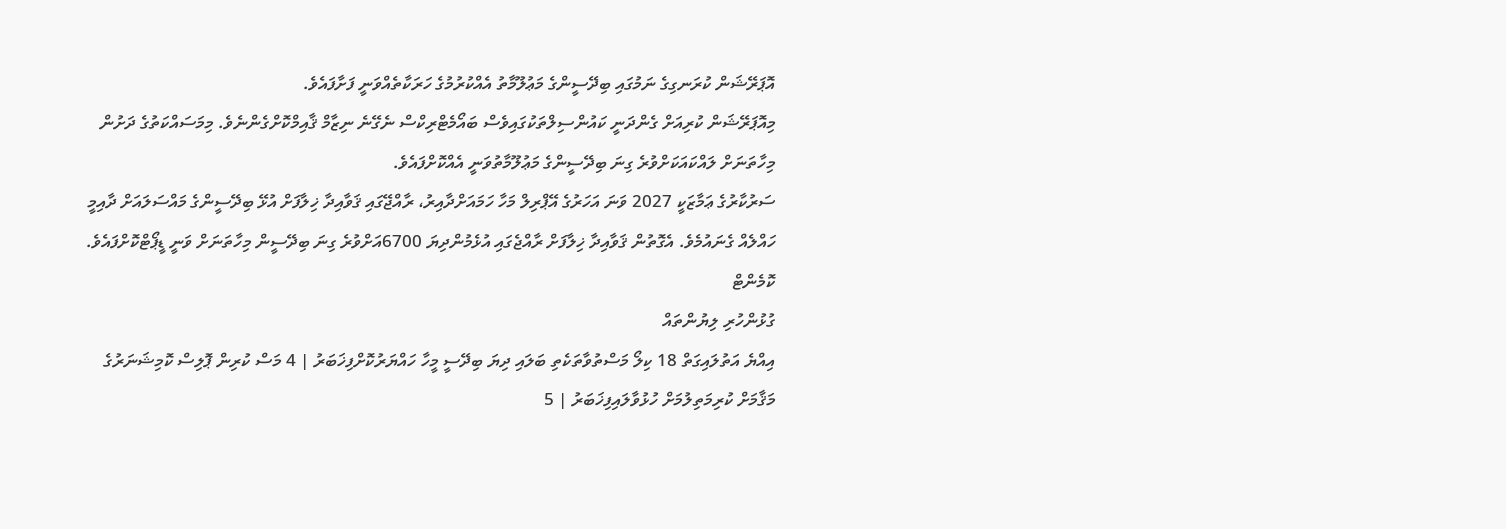އޮޕަރޭޝަން ކުރަނގިގެ ނަމުގައި ބިދޭސީންގެ މަޢުލޫމާތު އެއްކުރުމުގެ ހަރަކާތެއްވަނީ ފަށާފައެވެ.
މިއޮޕަރޭޝަން ކުރިއަށް ގެންދަނީ ކައުންސިލްތަކުގައިވެސް ބައޯމެޓްރިކްސް ނެގޭނެ ނިޒާމް ޤާއިމްކޮށްގެންނެވެ. މިމަސައްކަތުގެ ދަށުން މިހާތަނަށް ލައްކައަކަށްވުރެ ގިނަ ބިދޭސީންގެ މަޢުލޫމާތުވަނީ އެއްކޮށްފައެވެ.
ސަރުކާރުގެ ޢަމާޒަކީ 2027 ވަނަ އަހަރުގެ އޭޕްރިލް މަހާ ހަމައަށްދާއިރު، ރާއްޖޭގައި ޤަވާއިދާ ޚިލާފަށް އުޅޭ ބިދޭސީންގެ މައްސަލައަށް ދާއިމީ ހައްލެއް ގެނައުމެވެ. އެގޮތުން ޤަވާއިދާ ޚިލާފަށް ރާއްޖެގައި އުޅެމުންދިޔަ 6700އަށްވުރެ ގިނަ ބިދޭސީން މިހާތަނަށް ވަނީ ޑީޕޯޓްކޮށްފައެވެ.
ކޮމެންޓް
ގުޅުންހުރި ލިޔުންތައް
އިއްޔެ އަތުލައިގަތް 18 ކިލޯ މަސްތުވާތަކެތި ބަލައި ދިޔަ ބިދޭސީ މީހާ ހައްޔަރުކޮށްފިޚަބަރު | 4 މަސް ކުރިން ޕޮލިސް ކޮމިޝަނަރުގެ މަޤާމަށް ކުރިމަތިލުމަށް ހުޅުވާލައިފިޚަބަރު | 5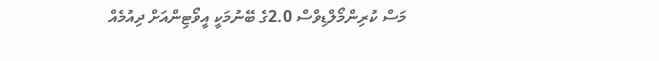މަސް ކުރިންމޯލްޑިވްސް 2.0ގެ ބޭނުމަކީ އީވޯޓިންއަށް ދިއުމެއް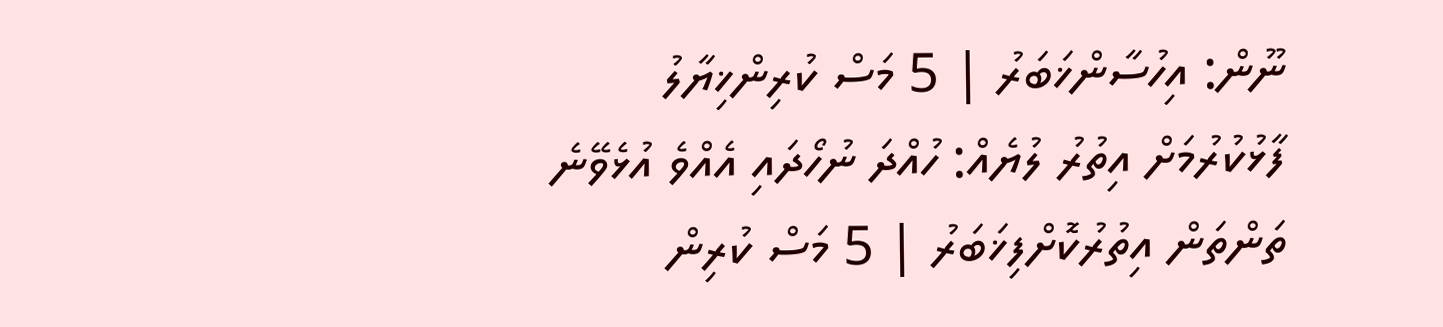ނޫން: އިހުސާންޚަބަރު | 5 މަސް ކުރިންޚިޔާލު ފާޅުކުރުމަށް އިތުރު ލުޔެއް: ހުއްދަ ނުހޯދައި އެއްވެ އުޅެވޭނެ ތަންތަން އިތުރުކޮށްފިޚަބަރު | 5 މަސް ކުރިން